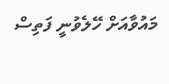މައުވާއަށް ހޭލެވުނީ ފަތިސް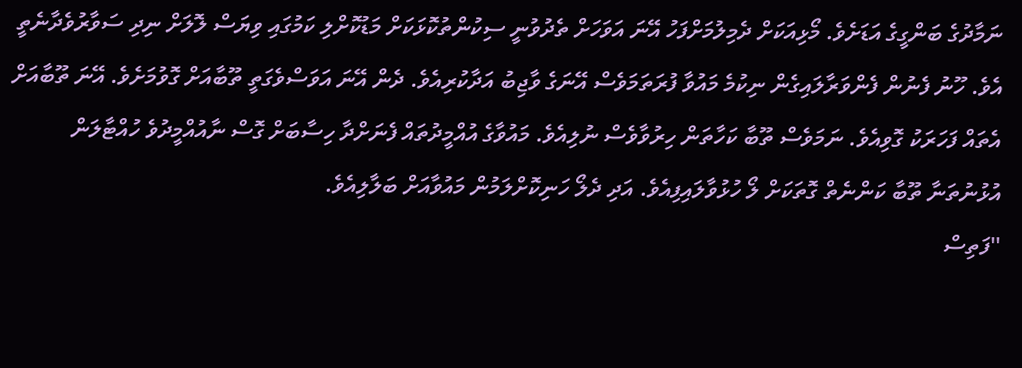ނަމާދުގެ ބަންގީގެ އަޑަށެވެ. މޯޅިއަކަށް ދެމިލުމަށްފަހު އޭނަ އަވަހަށް ތެދުވުނީ ސިކުންތުކޮޅަކަށް މަޑުކޮށްލި ކަމުގައި ވިޔަސް ލޮލަށް ނިދި ސަވާރުވެދާނެތީ އެވެ. ހޫނު ފެނުން ފެންވަރާލައިގެން ނިކުމެ މައުވާ ފުރަތަމަވެސް އޭނަގެ ވާޖިބު އަދާކުރިއެވެ. ދެން އޭނަ އަވަސްވެގަތީ ތޫބާއަށް ގޮވުމަށެވެ. އޭނަ ތޫބާއަށް އެތައް ފަހަރަކު ގޮވިއެވެ. ނަމަވެސް ތޫބާ ކަހާތަން ހިރުވާވެސް ނުލިއެވެ. މައުވާގެ އުއްމީދުތައް ފެނަށްދާ ހިސާބަށް ގޮސް ނާއުއްމީދުވެ ހުއްޓާލަން އުޅުނުތަނާ ތޫބާ ކަންނެތް ގޮތަކަށް ލޯ ހުޅުވާލައިފިއެވެ. އަދި ދެލޯ ހަނިކޮށްލަމުން މައުވާއަށް ބަލާލިއެވެ.
''ފަތިސް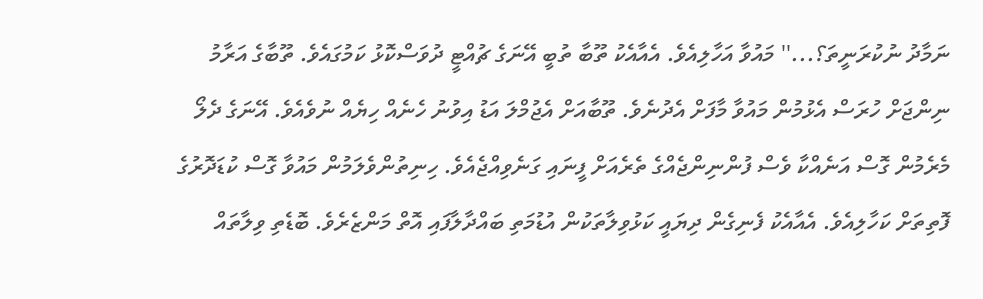ނަމާދު ނުކުރަނީތަ؟...'' މައުވާ އަހާލިއެވެ. އެއާއެކު ތޫބާ ތުބީ އޭނަގެ ޗުއްޓީ ދުވަސްކޮޅު ކަމުގައެވެ. ތޫބާގެ އަރާމު ނިންޖަށް ހުރަސް އެޅުމުން މައުވާ މާފަށް އެދުނެވެ. ތޫބާއަށް އެޖުމްލަ އަޑު އިވުނު ހެނެއް ހިޔެއް ނުވެއެވެ. އޭނަގެ ދެލޯ މެރެމުން ގޮސް އަނެއްކާ ވެސް ފުންނިންޖެއްގެ ތެރެއަށް ފީނައި ގަނެވިއްޖެއެވެ. ހިނިތުންވެލަމުން މައުވާ ގޮސް ކުޑަދޮރުގެ ފޮތިތަށް ކަހާލިއެވެ. އެއާއެކު ފެނިގެން ދިޔައީ ކަޅުވިލާތަކުން އުޑުމަތި ބައްދާލާފައި އޮތް މަންޒެރެވެ. ބޮޑެތި ވިލާތައް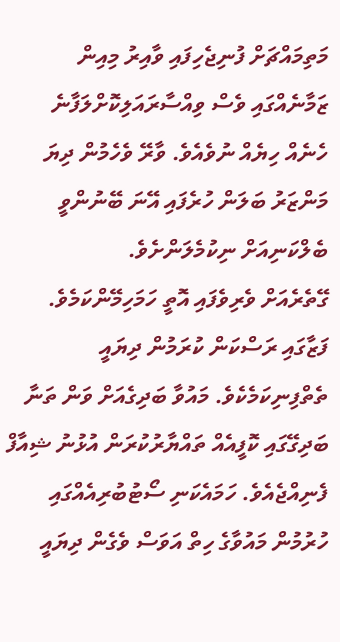މަތިމައްޗަށް ފުނިޖެހިފައި ވާއިރު މިއިން ޒަމާނެއްގައި ވެސް ވިއްސާރައަލިކޮށްލަފާނެ ހެނެއް ހިޔެއް ނުވެއެވެ. ވާރޭ ވެހެމުން ދިޔަ މަންޒަރު ބަލަން ހުރެފައި އޭނަ ބޭނުންވީ ބެލްކަނިއަށް ނިކުމެލަންށެވެ.
ގޭތެރެއަށް ވެރިވެފައި އޮތީ ހަމަހިމޭންކަމެވެ. ފަޒާގައި ރަސްކަން ކުރަމުން ދިޔައީ ތެތްފިނިކަމެކެވެ. މައުވާ ބަދިގެއަށް ވަން ތަނާ ބަދިގޭގައި ކޮފީއެއް ތައްޔާރުކުރަން އުޅުނު ޝިއާފް ފެނިއްޖެއެވެ. ހަމައެކަނި ސޯޓުބުރިއެއްގައި ހުރުމުން މައުވާގެ ހިތް އަވަސް ވެގެން ދިޔައީ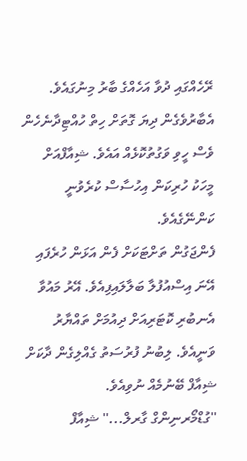ރޭހެއްގައި ދުވާ އަހެއްގެ ބާރު މިނުގައެވެ. އެބާރުވެގެން ދިޔަ ގޮތަށް ހިތް ހުއްޓިދާނެހެން ވެސް ހީވި ވަގުތުކޮޅެއް އައެވެ. ޝިއާފްއަށް މީހަކު ހުރިކަން އިހުސާސް ކުރެވުނީ ކަންނޭގެއެވެ.
ފެންޖަގުން ތަށްޓަކަށް ފެން އަޅަން ހުރެފައި އޭނަ އިސްއުފުލާ ބަލާލައިފިއެވެ. އޭރު މައުވާ އެނބުރި ކޮޓަރިއަށް ދިއުމަށް ތައްޔާރު ވަނީއެވެ. ލިބުނު ފުރުސަތު ގެއްލިގެން ދާކަށް ޝިއާފް ބޭނުމެއް ނުވިއެވެ.
''ގުޑްމޯރނިންގް ގާރލް...'' ޝިއާފް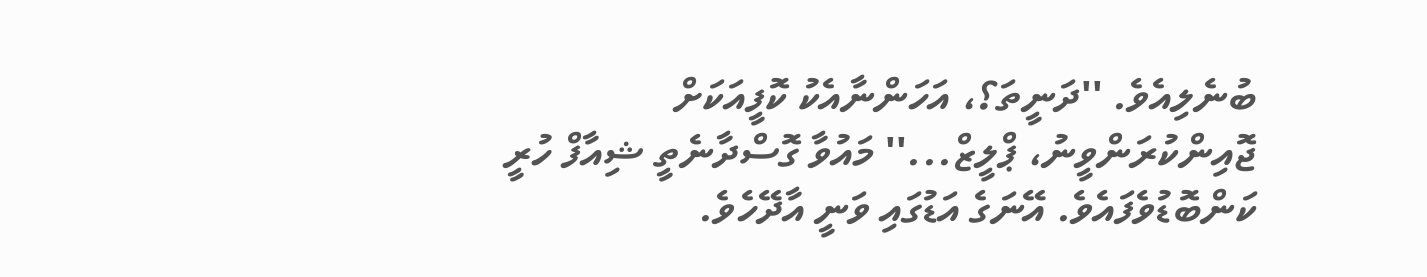ބުނެލިއެވެ. ''ދަނީތަ؟، އަހަންނާއެކު ކޮފީއަކަށް ޖޮއިންކުރަންވީނު، ޕްލީޒް...'' މައުވާ ގޮސްދާނެތީ ޝިއާފް ހުރީ ކަންބޮޑުވެފައެވެ. އޭނަގެ އަޑުގައި ވަނީ އާދޭހެވެ.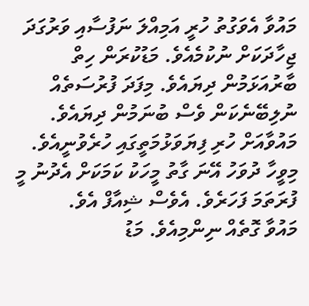މައުވާ އެވަގުތު ހުރީ އަމިއްލަ ނަފުސާއި ވަރުގަދަ ޖިހާދަކަށް ނުކުމެއެވެ. މަޑުކުރަން ހިތް ބާރުއަޅަމުން ދިޔައެވެ. މިފަދަ ފުރުސަތެއް ނުލިބޭނެކަން ވެސް ބުނަމުން ދިޔައެވެ. މައުވާއަށް ހުރި ފިޔަވަޅުމަތީގައި ހުރެވުނީއެވެ. މިވީހާ ދުވަހު އޭނަ ގާތު މީހަކު ކަމަކަށް އެދުނު މީ ފުރަތަމަ ފަހަރެވެ. އެވެސް ޝިއާފް އެވެ.
މައުވާ ގޮތެއް ނިންމިއެވެ. މަޑު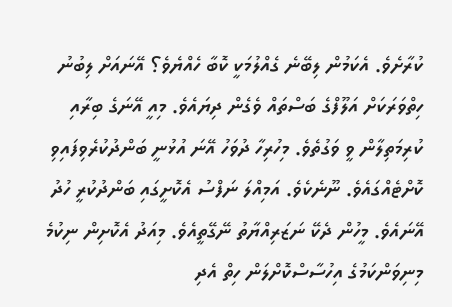ކުރާށެވެ. އެކަމުން ލިބޭނެ ގެއްލުމަކީ ކޮބާ ހެއްޔެވެ؟ އޭނައަށް ލިބުނު ހިތްވަރަކަށް އަލޫފްގެ ބަސްތައް ވެގެން ދިޔައެވެ. މިއީ އޭނަގެ ބިރާއި ކުރިމަތިލާން ވީ ވަގުތެވެ. މިހުރިހާ ދުވަހު އޭނަ އުޅުނީ ބަންދުކުރެވިފައިވި ކޮށްޓެއްގައެވެ. ނޫނެކެވެ. އަމިއްލަ ނަފްސު އެކޮށީގައި ބަންދުކުރީ ހުދު އޭނައެވެ. މީހުން ދެކޭ ނަޒަރިއްޔާތު ނޭގޭތީއެވެ. މިއަދު އެކޮށިން ނިކުމެ މިނިވަންކަމުގެ އިހުސާސްކޮށްލަން ހިތް އެދި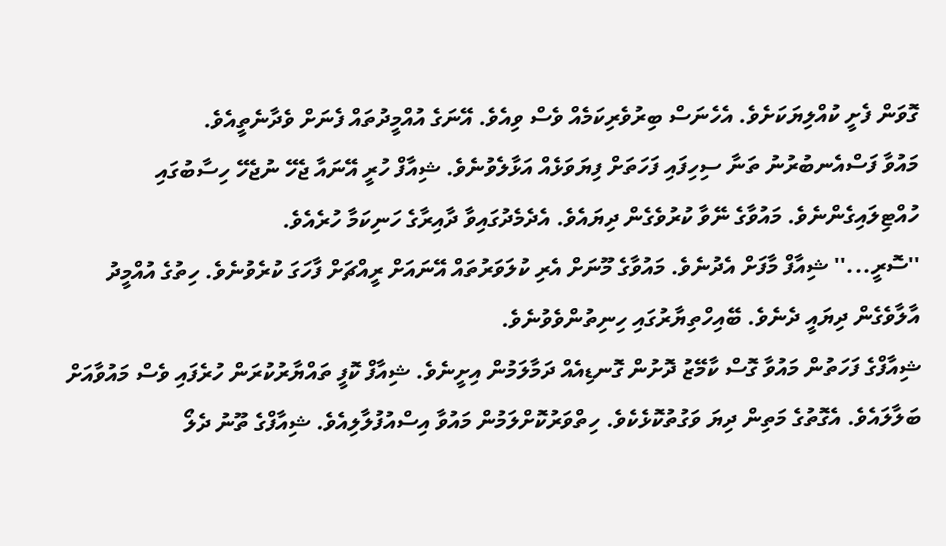ގޮވަން ފެށީ ކުއްލިޔަކަށެވެ. އެހެނަސް ބިރުވެރިކަމެއް ވެސް ވިއެވެ. އޭނަގެ އުއްމީދުތައް ފެނަށް ވެދާނެތީއެވެ.
މައުވާ ފަސްއެނބުރުނު ތަނާ ސިހިފައި ފަހަތަށް ފިޔަވަޅެއް އަޅާލެވުނެވެ. ޝިއާފް ހުރީ އޭނައާ ޖެހޭ ނުޖެހޭ ހިސާބުގައި ހުއްޓިލައިގެންނެވެ. މައުވާގެ ނޭވާ ކުރުވެގެން ދިޔައެވެ. އެދެމެދުގައިވާ ދާއިރާގެ ހަނިކަމާ ހުރެއެވެ.
''ސޮރީ...'' ޝިއާފް މާފަށް އެދުނެވެ. މައުވާގެ މޫނަށް އެރި ކުލަވަރުތައް އޭނައަށް ރީއްޗަށް ފާހަގަ ކުރެވުނެވެ. ހިތުގެ އުއްމީދު އާލާވެގެން ދިޔައީ ދެނެވެ. ބޭއިހްތިޔާރުގައި ހިނިތުންވެވުނެވެ.
ޝިއާފްގެ ފަހަތުން މައުވާ ގޮސް ކާމޭޒު ދޮށުން ގޮނޑިއެއް ދަމާލަމުން އިށީނެވެ. ޝިއާފް ކޮފީ ތައްޔާރުކުރަން ހުރެފައި ވެސް މައުވާއަށް ބަލާލައެވެ. އެގޮތުގެ މަތިން ދިޔަ ވަގުތުކޮޅެކެވެ. ހިތްވަރުކޮށްލަމުން މައުވާ އިސްއުފުލާލިއެވެ. ޝިއާފްގެ ތޫނު ދެލޯ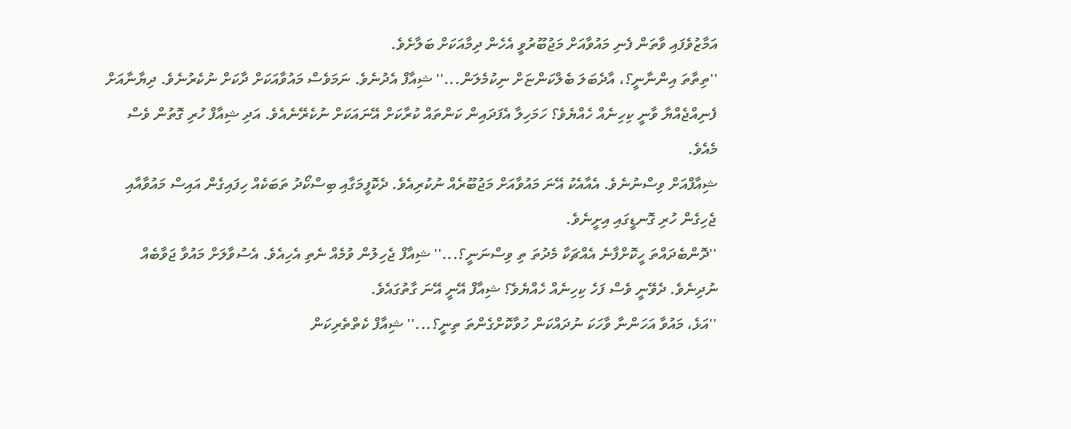އަމާޒުވެފައި ވާތަން ފެނި މައުވާއަށް މަޖުބޫރުވީ އެހެން ދިމާއަކަށް ބަލާށެވެ.
''ތިތާތަ އިންނާނީ؟، އާދެބަލަ ބެލްކަންޏަށް ނިކުމެލަން...'' ޝިއާފް އެދުނެވެ. ނަމަވެސް މައުވާއަކަށް ދާކަށް ނުކެރުނެވެ. ދިޔާނާއަށް ފެނިއްޖެއްޔާ ވާނީ ކިހިނެއް ހެއްޔެވެ؟ ހަމަހިލާ އެފަދައިން ކަންތައް ކުރާކަށް އޭނައަކަށް ނުކެރޭނެއެވެ. އަދި ޝިއާފް ހުރި ގޮތުން ވެސް މެއެވެ.
ޝިއާފްއަށް ވިސްނުނެވެ. އެއާއެކު އޭނަ މައުވާއަށް މަޖުބޫރެއް ނުކުރިއެވެ. ދެކޮފީމަގާއި ބިސްކޯދު ތަބަކެއް ހިފައިގެން އައިސް މައުވާއާއި ޖެހިގެން ހުރި ގޮނޑީގައި އިށީނެވެ.
''ދޮންބެދައްތަ ހީކޮށްފާނެ އެއްޗަކާ މެދުތަ ތި ވިސްނަނީ؟...'' ޝިއާފް ޖެހިލުން ވުމެއް ނެތި އެހިއެވެ. އެސުވާލަށް މައުވާ ޖަވާބެއް ނުދިނެވެ. ދެވޭނީ ވެސް ފަހެ ކިހިނެއް ހެއްޔެވެ؟ ޝިއާފް އޭނީ އޭނަ ގާތުގައެވެ.
''އަޅެ، މައުވާ އަހަންނާ ވާހަކަ ނުދައްކަން ހުވާކޮށްގެންތަ ތިނީ؟...'' ޝިއާފް ކެތްތެރިކަން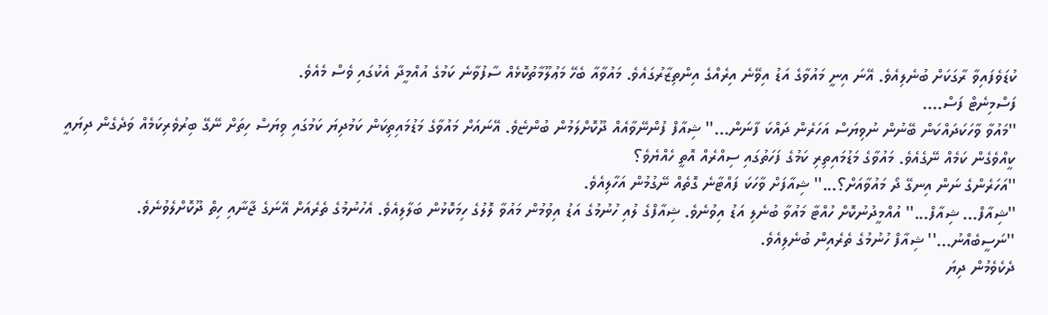ކުޑަވެފައިވާ ރާގަކަށް ބުނެލިއެވެ. އޭނަ އިނީ މައުވާގެ އަޑު އިވޭނެ އިރެއްގެ އިންތިޒާރުގައެވެ. މައުވާއާ ބެހޭ މަޢުލޫމާތުކޮޅެއް ސާފުވާނެ ކަމުގެ އުއްމީދާ އެކުގައި ވެސް މެއެވެ.
ފަސްމިނެޓް ފަސް....
''މައުވާ ވާހަކަދައްކަން ބޭނުން ނުވިޔަސް އަހަރެން ދައްކަ ފާނަން...'' ޝިއާފް ފުންނޭވާއެއް ދޫކޮށްލަމުން ބުންޏެވެ. އޭނައަށް މައުވާގެ މަޑުމައިތިކަން ކަމުދިޔަ ކަމުގައި ވިޔަސް ހިތަށް ނޭގޭ ބިރުވެރިކަމެއް ވަދެގެން ދިޔައީ ކީއްވެގެން ކަމެއް ނޭގެއެވެ. މައުވާގެ މަޑުމައިތިރި ކަމުގެ ފަހަތުގައި ސިއްރެއް އޮތީ ހެއްޔެވެ؟
''އަހަރެންގެ ނަން އިނގޭ ދޯ މައުވާއަށް؟...'' ޝިއާފަށް ވާހަކަ ފައްޓާނެ ގޮތެއް ނޭގުމުން އަހާލިއެވެ.
''ޝިއާފް... ޝިއާފް...'' އުއްމީދުނުކޮށް ހުއްޓާ މައުވާ ބުނެލި އަޑު އިވުނެވެ. ޝިއާފްގެ ލުއި ހުނުމުގެ އަޑު އިވުމުން މައުވާ ލޮލުގެ ހިމަކޮޅުން ބަލާލިއެވެ. އެހުނުމުގެ ތެރެއަށް އޭނަގެ ޖާނާއި ހިތް ދޫކޮށްލެވުނެވެ.
''ނަސީބެއްނު...'' ޝިއާފް ހުނުމުގެ ތެރެއިން ބުނެލިއެވެ.
ދެކެވެމުން ދިޔަ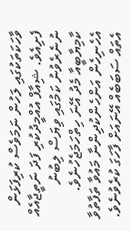ވާހަކަތަކުގައި ލަހުން ނަމަވެސް ކުރިފަޅަން ފެށިއެވެ. ޝިއާފް އުއްމީދުކުރި ފަދަ ނަތީޖާއެއް ނުނެރެވުނު ކަމުގައި ވިޔަސް ލިބުނު ކާމިޔާބީއާ މެދު އޭނަ ހިތްހަމަޖެހުނެވެ. އެހެނިހެން އަންހެންކުދިންނާ މައުވާ ތަފާތުވާ އެތައް ސަބަބެއް އޭނައަށް ފާހަގަ ކުރެވުނެވެ.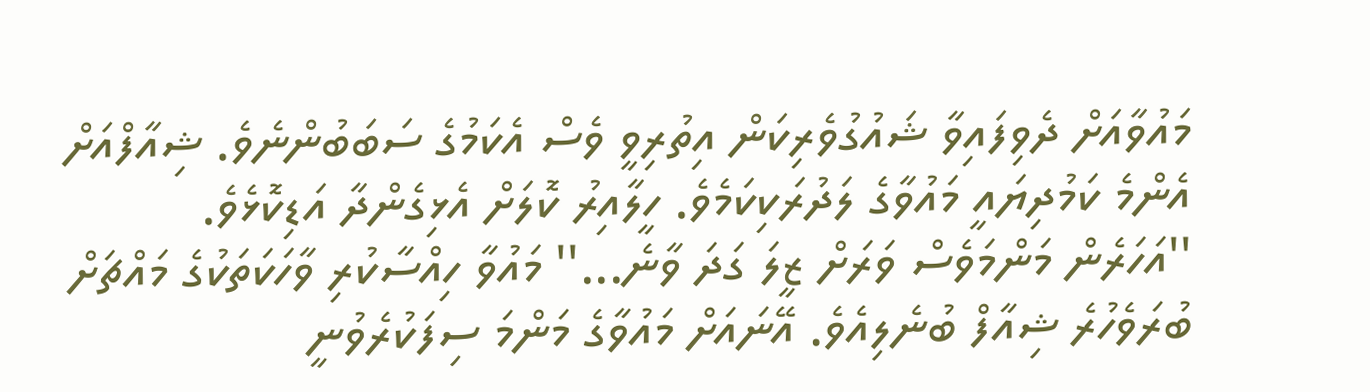މައުވާއަށް ދެވިފައިވާ ޝައުގުވެރިކަން އިތުރިވީ ވެސް އެކަމުގެ ސަބަބުންނެވެ. ޝިއާފްއަށް އެންމެ ކަމުދިޔައީ މައުވާގެ ލަދުރަކިކަމެވެ. ހީލާއިރު ކޮލަށް އެޅިގެންދާ އަޑިކޮޅެވެ.
''އަހަރެން މަންމަވެސް ވަރަށް ޒީލަ ގަދަ ވާނެ...'' މައުވާ ހިއްސާކުރި ވާހަކަތަކުގެ މައްޗަށް ބުރަވެހުރެ ޝިއާފް ބުނެލިއެވެ. އޭނައަށް މައުވާގެ މަންމަ ސިފަކުރެވުނީ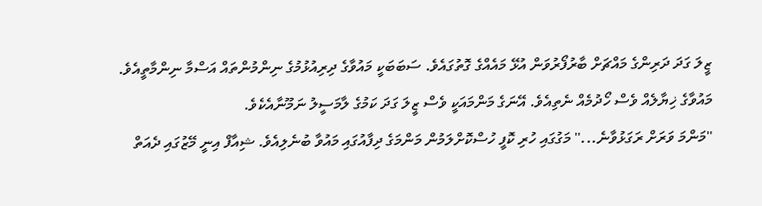ޒީލަ ގަދަ ދަރިންގެ މައްޗަށް ބާރުފޯރުވަން އުޅޭ މައެއްގެ ގޮތުގައެވެ. ސަބަބަކީ މައުވާގެ ދިރިއުޅުމުގެ ނިންމުންތައް އަސްމާ ނިންމާތީއެވެ. މައުވާގެ ޚިޔާލެއް ވެސް ހޯދުމެއް ނެތިއެވެ. އޭނަގެ މަންމައަކީ ވެސް ޒީލަ ގަދަ ކަމުގެ ލާމަސީލު ނަމޫނާއެކެވެ.
''މަންމަ ވަރަށް ރަގަޅުވާނެ...'' މަގުގައި ހުރި ކޮފީ ހުސްކޮށްލަމުން މަންމަގެ ދިފާއުގައި މައުވާ ބުނެލިއެވެ. ޝިއާފް އިނީ މޭޒުގައި ދެއަތް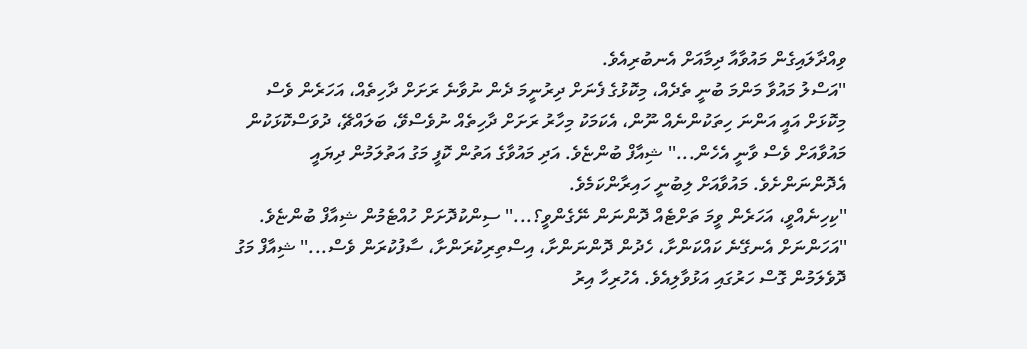ވިއްދާލައިގެން މައުވާއާ ދިމާއަށް އެނބުރިއެވެ.
''އަސްލު މައުވާ މަންމަ ބުނީ ތެދެއް، މިކޮޅުގެ ފެނަށް ދިރުނީމަ ދެން ނުވާނެ ރަށަށް ދާހިތެއް، އަހަރެން ވެސް މިކޮޅަށް އައީ އަންނަ ހިތަކުންނެއް ނޫން، އެކަމަކު މިހާރު ރަށަށް ދާހިތެއް ނުވެސްވޭ، ބަލައްޗޭ، ދުވަސްކޮޅަކުން މައުވާއަށް ވެސް ވާނީ އެހެން...'' ޝިއާފް ބުންޏެވެ. އަދި މައުވާގެ އަތުން ކޮފީ މަގު އަތުލަމުން ދިޔައީ އެދޮންނަންށެވެ. މައުވާއަށް ލިބުނީ ހައިރާންކަމެވެ.
''ކިހިނެއްވީ، އަހަރެން ވީމަ ތަށްޓެއް ދޮންނަން ނޭގެންވީ؟...'' ސިންކުދޮށަށް ހުއްޓެމުން ޝިއާފް ބުންޏެވެ. ''އަހަންނަށް އެނގޭނެ ކައްކަންށާ، ހެދުން ދޮންނަންށާ، އިސްތިރިކުރަންށާ، ސާފުކުރަން ވެސް...'' ޝިއާފް މަގު ދޮވެލަމުން ގޮސް ހަރުގައި އަޅުވާލިއެވެ. އެހުރިހާ އިރު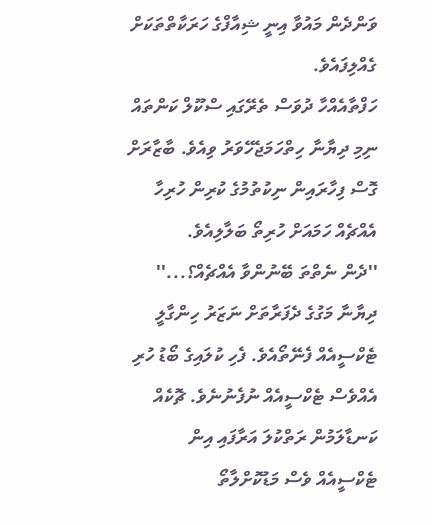ވަންދެން މައުވާ އިނީ ޝިއާފްގެ ހަރަކާތްތަކަށް ގެއްލިފައެވެ.
ހަފްތާއެއްހާ ދުވަސް ތެރޭގައި ސްކޫލް ކަންތައް ނިމި ދިޔާނާ ހިތްހަމަޖެހޭވަރު ވިއެވެ. ބާޒާރަށް ގޮސް ފިހާރައިން ނިކުތުމުގެ ކުރިން ހުރިހާ އެއްޗެއް ހަމައަށް ހުރިތޯ ބަލާލިއެވެ.
''ދެން ނެތްތަ ބޭނުންވާ އެއްޗެއް؟...'' ދިޔާނާ މަގުގެ ދެފަރާތަށް ނަޒަރު ހިންގާލީ ޓެކްސީއެއް ފެނޭތޯއެވެ. ފެހި ކުލައިގެ ބޯޑު ހުރި އެއްވެސް ޓެކްސީއެއް ނުފެނުނެވެ. ޗޮކެއް ކަނޑާލަމުން ރަތްކުލަ އަރާފައި އިން ޓެކްސީއެއް ވެސް މަޑުކޮށްލާތޯ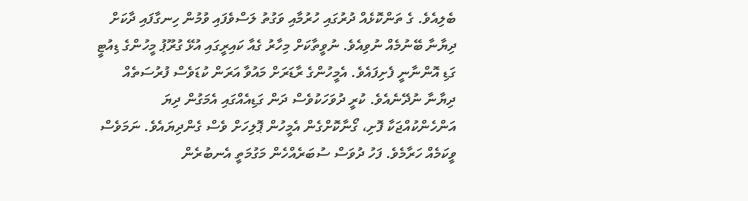ބެލިއެވެ. ގެ ތަންކޮޅެއް ދުރުގައި ހުރުމާއި ވަގުތު ލަސްވެފައި ވުމުން ހިނގާފައި ދާކަށް ދިޔާނާ ބޭނުމެއް ނުވިއެވެ. ނުވީތާކަށް މިހާރު ގެއާ ކައިރީގައި އުޅޭ ގުރޫޕު މީހުންގެ ޑިއުޓީ ގަޑި އޮންނާނީ ފެށިފައެވެ. އެމީހުންގެ ރާޑަރަށް މައުވާ އަރަން ކުޑަވެސް ފުރުސަތެއް ދިޔާނާ ނުދޭނެއެވެ. ކުރީ ދުވަހަކުވެސް ދަން ގަޑިއެއްގައި އެމަގުން ދިޔަ އަންހެންކުއްޖަކާ ފޮށި، ގޯނާކޮށްގެން އެމީހުން ޕޮލިހަށް ވެސް ގެންދިޔައެވެ. ނަމަވެސް ވީކަމެއް ހަރާމެވެ. ފަހު ދުވަސް ސުބަރެއްހެން މަގުމަތީ އެނބުރެން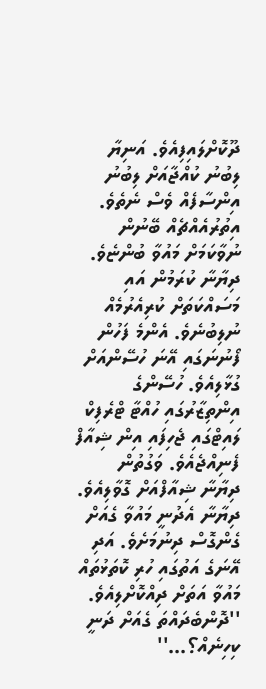ދޫކޮށްލައިފިއެވެ. އަނިޔާ ލިބުނު ކުއްޖާއަށް ލިބުނު އިންސާފެއް ވެސް ނެތެވެ.
އިތުރުއެއްޗެއް ބޭނުން ނުވާކަމަށް މައުވާ ބުންޏެވެ.
ދިޔާނާ ކުރަމުން އައި މަސައްކަތަށް ކުރިއެރުމެއް ނުލިބުނެވެ. އެންމެ ފަހުން ފޯނުނަގައި އޭނަ ހުސޭންއަށް ގުޅާލިއެވެ. ހުސޭންގެ އިންތިޒާރުގައި ހުއްޓާ ޓްރެފިކް ލައިޓްގައި ޖެހިފައި އިން ޝިއާފް ފެނިއްޖެއެވެ. ވަގުތުން ދިޔާނާ ޝިއާފްއަށް ގޮވާލިއެވެ.
ދިޔާނާ އެދުނީ މައުވާ ގެއަށް ގެންގޮސް ދިނުމަށެވެ. އަދި އޭނަގެ އަތުގައި ހުރި ކޮތަޅުތައް މައުވާ އަތަށް ދިއްކޮށްލިއެވެ.
''ދޮންބެދައްތަ ގެއަށް ދަނީ ކިހިނެއް؟...''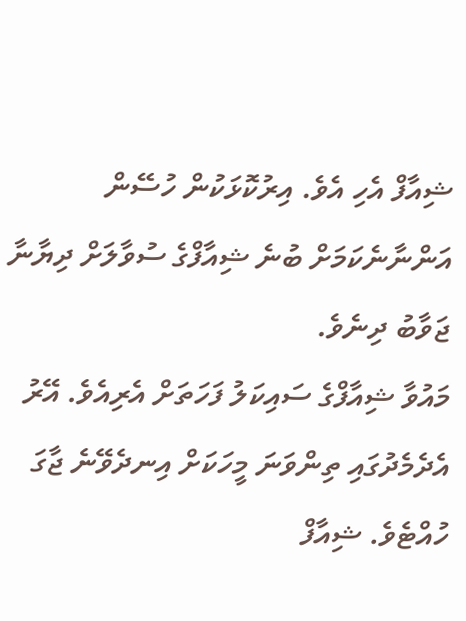ޝިއާފް އެހި އެވެ. އިރުކޮޅަކުން ހުސޭން އަންނާނެކަމަށް ބުނެ ޝިއާފްގެ ސުވާލަށް ދިޔާނާ ޖަވާބު ދިނެވެ.
މައުވާ ޝިއާފްގެ ސައިކަލު ފަހަތަށް އެރިއެވެ. އޭރު އެދެމެދުގައި ތިންވަނަ މީހަކަށް އިނދެވޭނެ ޖާގަ ހުއްޓެވެ. ޝިއާފް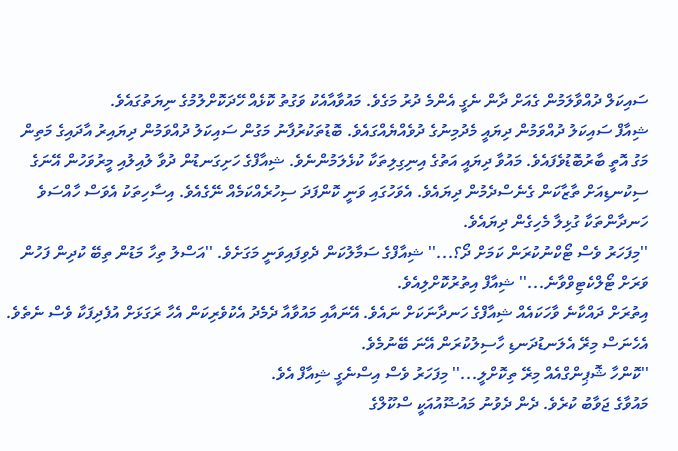ސައިކަލް ދުއްވާލަމުން ގެއަށް ދާން ނެގީ އެންމެ ދުރު މަގެވެ. މައުވާއާއެކު ވަގުތު ކޮޅެއް ހޭދަކޮށްލުމުގެ ނިޔަތުގައެވެ.
ޝިއާފް ސައިކަލު ދުއްވަމުން ދިޔައީ މެދުމިނުގެ ދުވެއްޔެއްގައެވެ. ބޮޑުތަކުރުފާނު މަގުން ސައިކަލު ދުއްވަމުން ދިޔައިރު އާދައިގެ މަތިން މަގު އޮތީ ބާރުބޮޑުވެފައެވެ. މައުވާ ދިޔައީ އަތުގެ އިނިގިލިތަކާ ކުޅެލަމުންނެވެ. ޝިއާފްގެ ހަށިގަނޑުން ދުވާ ލުއިލުއި މީރުވަހުން އޭނަގެ ސިކުނޑިއަށް ތާޒާކަން ގެނެސްދެމުން ދިޔައެވެ. އެވަހުގައި ވަނީ ކޮންފަދަ ސިހުރެއްކަމެއް ނޭގެއެވެ. އިސާހިތަކު އެވަސް ހާއްސަވެ ހަނދާންތަކާ ގުޅިލާ މެހިގެން ދިޔައެވެ.
''މިފަހަރު ވެސް ޓޯކްނުކުރަން ކަމަށް ދޯ؟...'' ޝިއާފްގެ ސަމާލުކަން ދެވިފައިވަނީ މަގަށެވެ. ''އަސްލު ތިހާ މަޑުން ތިބޭ ކުދިން ފަހުން ވަރަށް ޓޯލްކެޓިވްވާނެ...'' ޝިއާފް އިތުރުކޮށްލިއެވެ.
އިތުރަށް ދައްކާނެ ވާހަކައެއް ޝިއާފްގެ ހަނދާނަކަށް ނައެވެ. އޭނައާއި މައުވާއާ ދެމެދު އެކުވެރިކަން އެހާ ރަގަޅަށް އުފެދިފަކާ ވެސް ނެތެވެ. އެހެނަސް މިރޭ އެލަނޑުދަނޑި ހާސިލުކުރަން އޭނަ ބޭނުމެވެ.
''ކޮންހާ ޝޮޕިންގްއެއް މިރޭ ތިކޮށްލީ...'' މިފަހަރު ވެސް އިސްނެގީ ޝިއާފް އެވެ.
މައުވާގެ ޖަވާބު ކުރެވެ. ދެން ދެވުނު މައުޟޫއުއަކީ ސްކޫލްގެ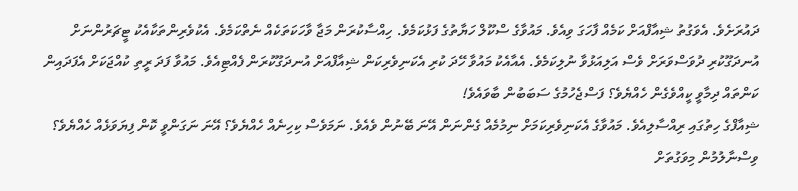ދައުރަށެވެ. އެވަގުތު ޝިއާފްއަށް ކަމެއް ފާހަގަ ވިއެވެ. މައުވާގެ ސްކޫލް ހަޔާތުގެ ފަޅުކަމެވެ. ހިއްސާކުރަން މަޖާ ވާހަކަތަކެއް ނެތްކަމެވެ. އެކުވެރިންތަކާއެކު ޓީޗަރުންނަށް އުނދަގޫކުރި ދުވަސްވަރަށް ވެސް އަލިއަޅުވާ ނުލިކަމެވެ. އެއާއެކު މައުވާ ހޭދަ ކުރި އެކަނިވެރިކަން ޝިއާފްއަށް އުނދަގޫކުރަން ފެއްޓިއެވެ. މައުވާ ފަދަ ރީތި ކުއްޖަކަށް އެފަދައިން ކަންތައް ދިމާވީ ކީއްވެގެން ހެއްޔެވެ؟ ފަސްޖެހުމުގެ ސަބަބުން ބާވައެވެ!
ޝިއާފްގެ ހިތުގައި ރިއްސާލިއެވެ. މައުވާގެ އެކަނިވެރިކަމަށް ނިމުމެއް ގެންނަން އޭނަ ބޭނުން ވެއެވެ. ނަމަވެސް ކިހިނެއް ހެއްޔެވެ؟ އޭނަ ނަގަންވީ ކޮން ފިޔަވަޅެއް ހެއްޔެވެ؟
ވިސްނާލުމުން މިވަގުތަށް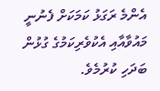އެންމެ ރަގަޅު ކަމަކަށް ފެނުނީ މައުވާއާއި އެކުވެރިކަމުގެ ގުޅުން ބަދަހި ކުރުމެވެ.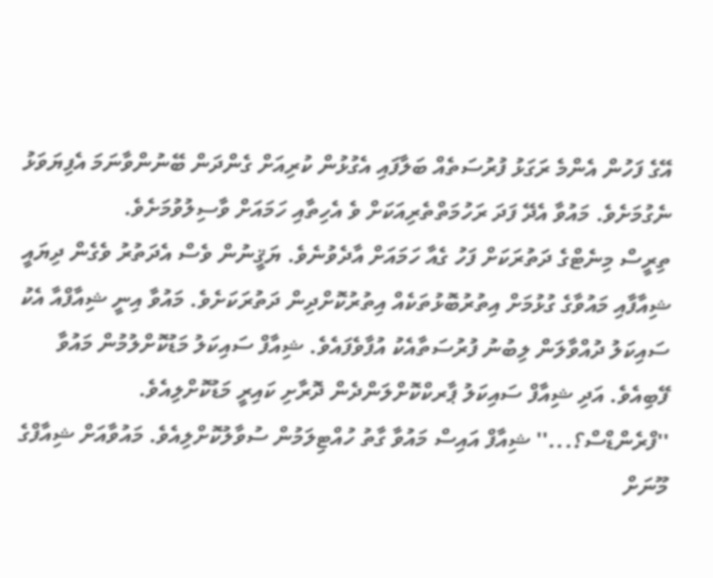އޭގެ ފަހުން އެންމެ ރަގަޅު ފުރުސަތެއް ބަލާފައި އެގުޅުން ކުރިއަށް ގެންދަން ބޭނުންވާނަމަ އެފިޔަވަޅު ނެގުމަށެވެ. މައުވާ އެދޭ ފަދަ ރަހުމަތްތެރިއަކަށް ވެ އެހިތާއި ހަމައަށް ވާސިލުވުމަށެވެ.
ތިރީސް މިނެޓްގެ ދަތުރަކަށް ފަހު ގެއާ ހަމައަށް އާދެވުނެވެ. ޔަޤީނުން ވެސް އެދަތުރު ވެގެން ދިޔައީ ޝިއާފާއި މައުވާގެ ގުޅުމަށް އިތުރުބޮޅުތަކެއް އިތުރުކޮށްދިން ދަތުރަކަށެވެ. މައުވާ އިނީ ޝިއާފްއާ އެކު ސައިކަލު ދުއްވާލަން ލިބުނު ފުރުސަތާއެކު އުފާވެފައެވެ. ޝިއާފް ސައިކަލު މަޑުކޮށްލުމުން މައުވާ ފޭބިއެވެ. އަދި ޝިއާފް ސައިކަލު ޕާރކްކޮށްލަންދެން ދޮރާށި ކައިރީ މަޑުކޮށްލިއެވެ.
''ފްރެންޑްސް؟...'' ޝިއާފް އައިސް މައުވާ ގާތު ހުއްޓިލަމުން ސުވާލުކޮށްލިއެވެ. މައުވާއަށް ޝިއާފްގެ މޫނަށް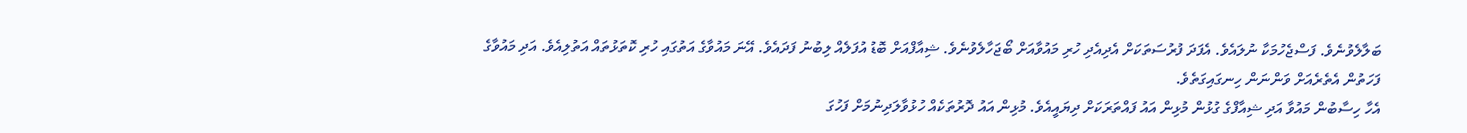ބަލާލެވުނެވެ. ފަސްޖެހުމަކާ ނުލައެވެ. އެފަދަ ފުރުސަތަކަށް އެދިއެދި ހުރި މައުވާއަށް ބޯޖަހާލެވުނެވެ. ޝިއާފްއަށް ބޮޑު އުފަލެއް ލިބުނު ފަދައެވެ. އޭނަ މައުވާގެ އަތުގައި ހުރި ކޮތަޅުތައް އަތުލިއެވެ. އަދި މައުވާގެ ފަހަތުން އެތެރެއަށް ވަންނަން ހިނގައިގަތެވެ.
އެހާ ހިސާބުން މައުވާ އަދި ޝިއާފްގެ ގުޅުން މުޅިން އައު ފައްތަރަކަށް ދިޔައީއެވެ. މުޅިން އައު ދޮރުތަކެއް ހުޅުވާލަދިނުމަށް ފަހުގަ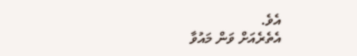އެވެ.
އެތެރެއަށް ވަން މައުވާ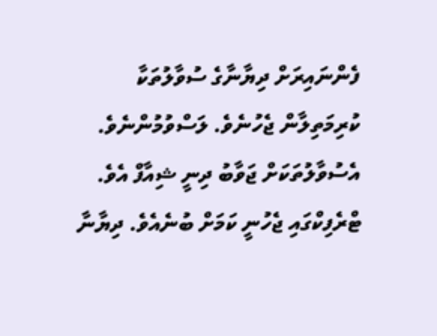ފެންނައިރަށް ދިޔާނާގެ ސުވާލުތަކާ ކުރިމަތިލާން ޖެހުނެވެ. ލަސްވުމުންނެވެ. އެސުވާލުތަކަށް ޖަވާބު ދިނީ ޝިއާފް އެވެ. ޓްރެފިކްގައި ޖެހުނީ ކަމަށް ބުނެއެވެ. ދިޔާނާ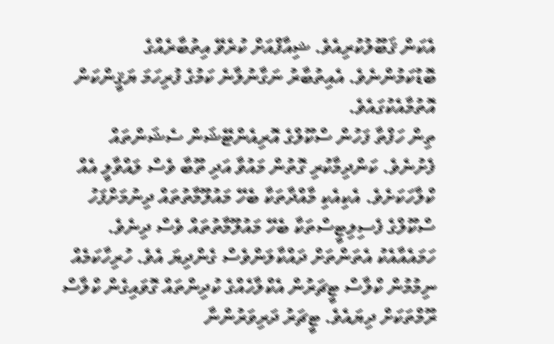އެކަން ޤަބޫލުކުރިއެވެ. ޝިއާފްއަށް ކުރެވޭ އިތުބާރެއްގެ ބޮޑުކަމުންނެވެ. އެއިތުބާރު ނަގާނުލާނެ ކަމުގެ ފުރިހަމަ ޔަޤީންކަން އޮތުމާއެކުގައެވެ.
ތިން ހަފްތާ ފަހުން ސްކޫލްގެ އޮރިއެންޓޭޝަން ސެޝަންތައް ފެށުނެވެ. ކަންދިމާކުރި ގޮތުން މައުވާ އަދި ތޫބާ ވެސް ލައްވާލީ އެއް ކްލާހަކަށެވެ. އެކިއެކި މާއްދާތަކާ ބެހޭ މައުލޫމާތުތައް ދިނުމަށްފަހު ސްކޫލްގެ ފެސިލިޓީސްތަކާ ބެހޭ މައުލޫމާތުތައް ވެސް ދިނެވެ. ހަމައެއާއެކު އެތަންތަށް ދައްކާލަންވެސް ގެންދިޔަ އެވެ. ހުރިހާކަމެއް ނިމުމުން ކްލާސް ޓީޗަރުން އެކްލާހެއްގެ ކުދިންތައް ގޮވައިގެން ކްލާސް ރޫމްތަކަށް ދިޔައެވެ. ޓީޗަރު ދަރިވަރުންނާ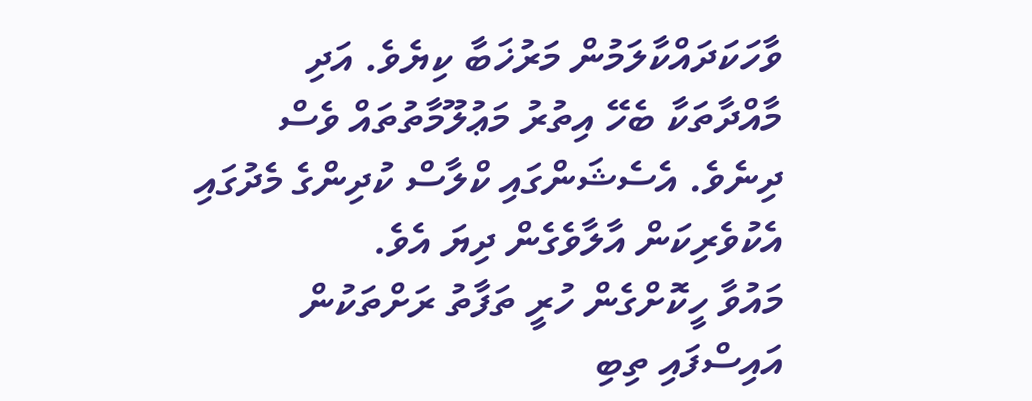ވާހަކަދައްކާލަމުން މަރުޚަބާ ކިޔެވެ. އަދި މާއްދާތަކާ ބެހޭ އިތުރު މަޢުލޫމާތުތައް ވެސް ދިނެވެ. އެސެޝަންގައި ކްލާސް ކުދިންގެ މެދުގައި އެކުވެރިކަން އާލާވެގެން ދިޔަ އެވެ.
މައުވާ ހީކޮށްގެން ހުރީ ތަފާތު ރަށްތަކުން އައިސްފައި ތިބި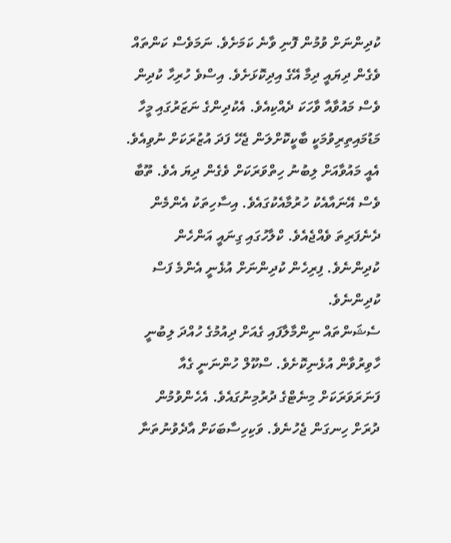ކުދިންނަށް ވުމުން ފޮނި ވާނެ ކަމަށެވެ. ނަމަވެސް ކަންތައް ވެގެން ދިޔައީ ދިމާ އޭގެ އިދިކޮޅަށެވެ. އިސްވެ ހުރިހާ ކުދިން ވެސް މައުވާއާ ވާހަކަ ދެއްކިއެވެ. އެކުދިންގެ ނަޒަރުގައި މީހާ މަޑުމައިތިރިވުމަކީ ބާކީކޮށްލަން ޖެހޭ ފަދަ އުޒުރަކަށް ނުވިއެވެ. އެއީ މައުވާއަށް ލިބުނު ހިތްވަރަކަށް ވެގެން ދިޔަ އެވެ. ތޫބާ ވެސް އޭނައާއެކު ހުރުމާއެކުގައެވެ. އިސާހިތަކު އެންމެން ދެނެފަރިތަ ވެއްޖެއެވެ. ކްލާހުގައި ގިނައީ އަންހެން ކުދިންނެވެ. ފިރިހެން ކުދިންނަށް އުޅެނީ އެންމެ ފަސް ކުދިންނެވެ.
ސެޝަންތައް ނިންމާލާފައި ގެއަށް ދިއުމުގެ ހުއްދަ ލިބުނީ ހާވިރުވާން އުޅެނިކޮށެވެ. ސްކޫލް ހުންނަނީ ގެއާ ފަނަރަވަރަކަށް މިނެޓްގެ ދުރުމިނުގައެވެ. އެހެންވުމުން ދުރަށް ހިނގަން ޖެހުނެވެ. ވަކިހިސާބަކަށް އާދެވުނުތަނާ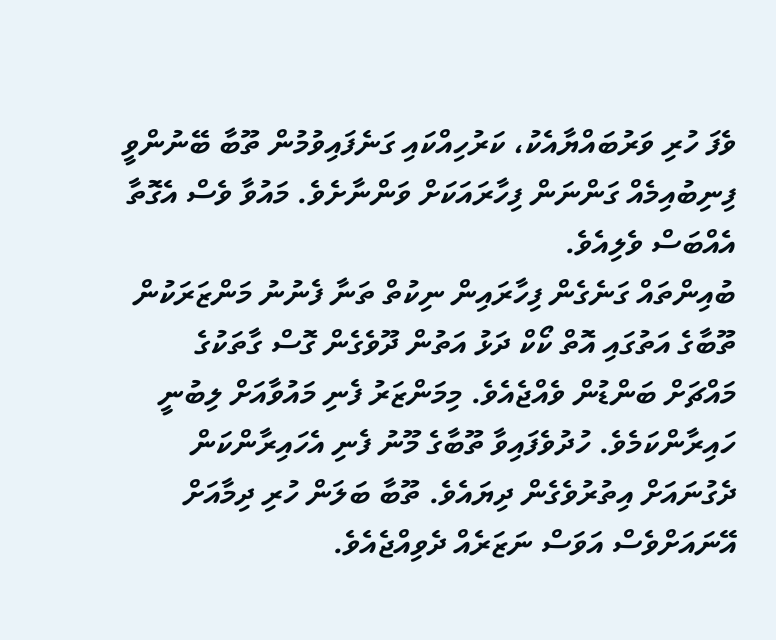ވެފަ ހުރި ވަރުބައްޔާއެކު، ކަރުހިއްކައި ގަނެފައިވުމުން ތޫބާ ބޭނުންވީ ފިނިބުއިމެއް ގަންނަން ފިހާރައަކަށް ވަންނާށެވެ. މައުވާ ވެސް އެގޮތާ އެއްބަސް ވެލިއެވެ.
ބުއިންތައް ގަނެގެން ފިހާރައިން ނިކުތް ތަނާ ފެނުނު މަންޒަރަކުން ތޫބާގެ އަތުގައި އޮތް ކޯކް ދަޅު އަތުން ދޫވެގެން ގޮސް ގާތަކުގެ މައްޗަށް ބަންޑުން ވެއްޖެއެވެ. މިމަންޒަރު ފެނި މައުވާއަށް ލިބުނީ ހައިރާންކަމެވެ. ހުދުވެފައިވާ ތޫބާގެ މޫނު ފެނި އެހައިރާންކަން ދެގުނައަށް އިތުރުވެގެން ދިޔައެވެ. ތޫބާ ބަލަން ހުރި ދިމާއަށް އޭނައަށްވެސް އަވަސް ނަޒަރެއް ދެވިއްޖެއެވެ.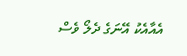އެއާއެކު އޭނަގެ ދެލޯ ވެސް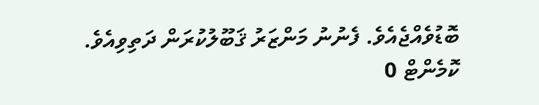ބޮޑުވެއްޖެއެވެ. ފެނުނު މަންޒަރު ޤަބޫލުކުރަން ދަތިވިއެވެ.
ކޮމެންޓް 0